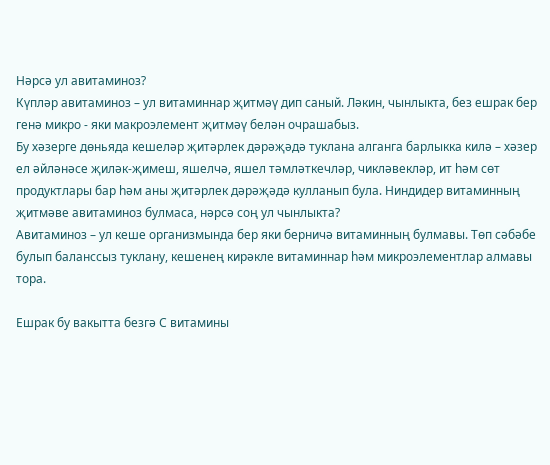Нәрсә ул авитаминоз?
Күпләр авитаминоз – ул витаминнар җитмәү дип саный. Ләкин, чынлыкта, без ешрак бер генә микро - яки макроэлемент җитмәү белән очрашабыз.
Бу хәзерге дөньяда кешеләр җитәрлек дәрәҗәдә туклана алганга барлыкка килә – хәзер ел әйләнәсе җиләк-җимеш, яшелчә, яшел тәмләткечләр, чикләвекләр, ит һәм сөт продуктлары бар һәм аны җитәрлек дәрәҗәдә кулланып була. Ниндидер витаминның җитмәве авитаминоз булмаса, нәрсә соң ул чынлыкта?
Авитаминоз – ул кеше организмында бер яки берничә витаминның булмавы. Төп сәбәбе булып баланссыз туклану, кешенең кирәкле витаминнар һәм микроэлементлар алмавы тора.

Ешрак бу вакытта безгә С витамины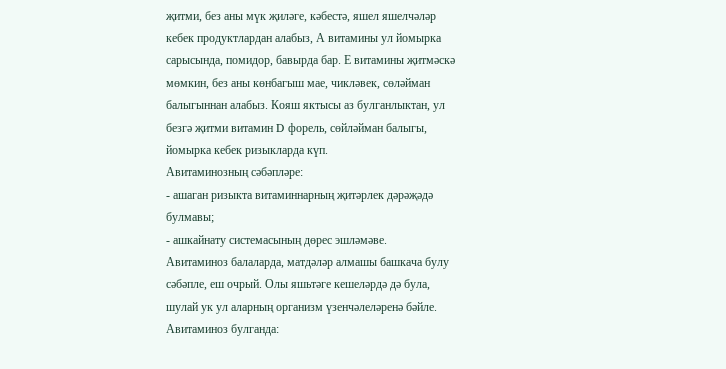җитми, без аны мүк җиләге, кәбестә, яшел яшелчәләр кебек продуктлардан алабыз, А витамины ул йомырка сарысында, помидор, бавырда бар. Е витамины җитмәскә мөмкин, без аны көнбагыш мае, чикләвек, сөләйман балыгыннан алабыз. Кояш яктысы аз булганлыктан, ул безгә җитми витамин D форель, сөйләйман балыгы, йомырка кебек ризыкларда күп.
Авитаминозның сәбәпләре:
- ашаган ризыкта витаминнарның җитәрлек дәрәҗәдә булмавы;
- ашкайнату системасының дөрес эшләмәве.
Авитаминоз балаларда, матдәләр алмашы башкача булу сәбәпле, еш очрый. Олы яшьтәге кешеләрдә дә була, шулай ук ул аларның организм үзенчәлеләренә бәйле.
Авитаминоз булганда: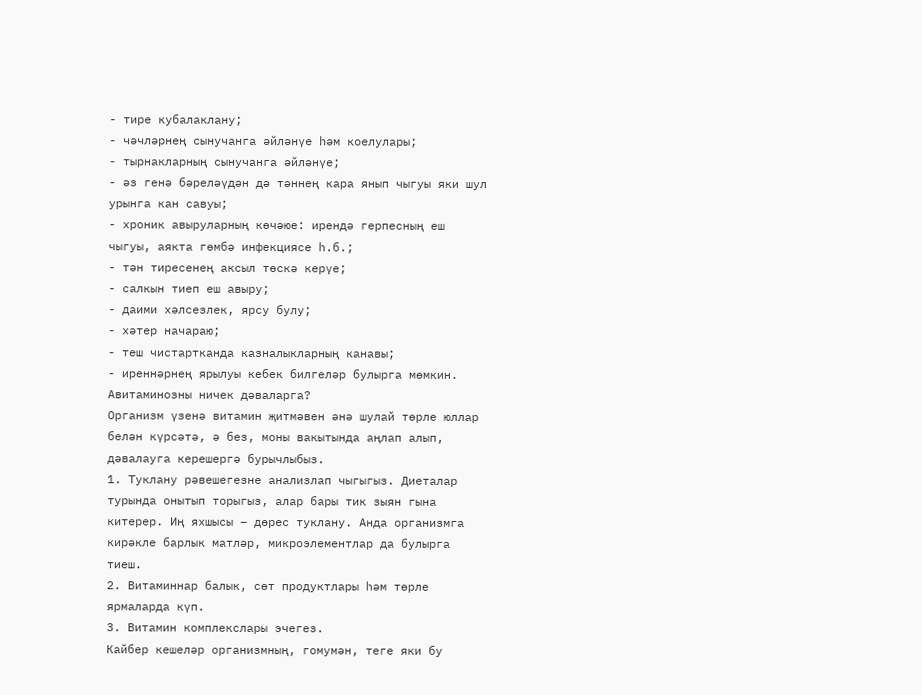- тире кубалаклану;
- чәчләрнең сынучанга әйләнүе һәм коелулары;
- тырнакларның сынучанга әйләнүе;
- әз генә бәреләүдән дә тәннең кара янып чыгуы яки шул урынга кан савуы;
- хроник авыруларның көчәюе: ирендә герпесның еш чыгуы, аякта гөмбә инфекциясе һ.б.;
- тән тиресенең аксыл төскә керүе;
- салкын тиеп еш авыру;
- даими хәлсезлек, ярсу булу;
- хәтер начараю;
- теш чистартканда казналыкларның канавы;
- иреннәрнең ярылуы кебек билгеләр булырга мөмкин.
Авитаминозны ничек дәваларга?
Организм үзенә витамин җитмәвен әнә шулай төрле юллар белән күрсәтә, ә без, моны вакытында аңлап алып, дәвалауга керешергә бурычлыбыз.
1. Туклану рәвешегезне анализлап чыгыгыз. Диеталар турында онытып торыгыз, алар бары тик зыян гына китерер. Иң яхшысы – дөрес туклану. Анда организмга кирәкле барлык матләр, микроэлементлар да булырга тиеш.
2. Витаминнар балык, сөт продуктлары һәм төрле ярмаларда күп.
3. Витамин комплекслары эчегез.
Кайбер кешеләр организмның, гомумән, теге яки бу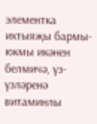элементка ихтыяҗы бармы-юкмы икәнен белмичә, үз-үзләренә витаминлы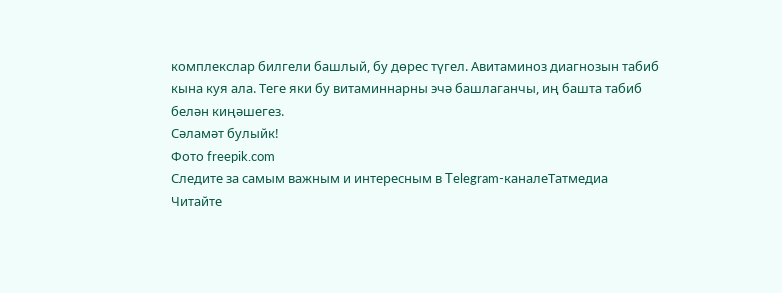комплекслар билгели башлый, бу дөрес түгел. Авитаминоз диагнозын табиб кына куя ала. Теге яки бу витаминнарны эчә башлаганчы, иң башта табиб белән киңәшегез.
Сәламәт булыйк!
Фото freepik.com
Следите за самым важным и интересным в Telegram-каналеТатмедиа
Читайте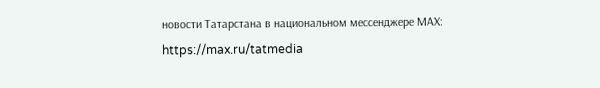новости Татарстана в национальном мессенджере MАХ: https://max.ru/tatmedia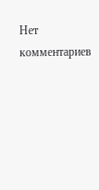Нет комментариев